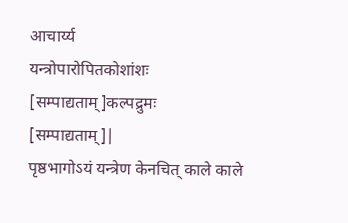आचार्य्य
यन्त्रोपारोपितकोशांशः
[सम्पाद्यताम्]कल्पद्रुमः
[सम्पाद्यताम्]|
पृष्ठभागोऽयं यन्त्रेण केनचित् काले काले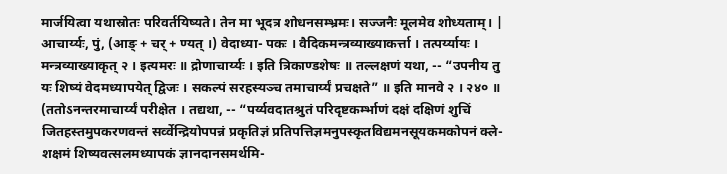मार्जयित्वा यथास्रोतः परिवर्तयिष्यते। तेन मा भूदत्र शोधनसम्भ्रमः। सज्जनैः मूलमेव शोध्यताम्। |
आचार्य्यः, पुं, (आङ् + चर् + ण्यत् ।) वेदाध्या- पकः । वैदिकमन्त्रव्याख्याकर्त्ता । तत्पर्य्यायः । मन्त्रव्याख्याकृत् २ । इत्यमरः ॥ द्रोणाचार्य्यः । इति त्रिकाण्डशेषः ॥ तल्लक्षणं यथा, -- “उपनीय तु यः शिष्यं वेदमध्यापयेत् द्विजः । सकल्पं सरहस्यञ्च तमाचार्य्यं प्रचक्षते” ॥ इति मानवे २ । २४० ॥ (ततोऽनन्तरमाचार्य्यं परीक्षेत । तद्यथा, -- “पर्य्यवदातश्रुतं परिदृष्टकर्म्भाणं दक्षं दक्षिणं शुचिं जितहस्तमुपकरणवन्तं सर्व्वेन्द्रियोपपन्नं प्रकृतिज्ञं प्रतिपत्तिज्ञमनुपस्कृतविद्यमनसूयकमकोपनं क्ले- शक्षमं शिष्यवत्सलमध्यापकं ज्ञानदानसमर्थमि-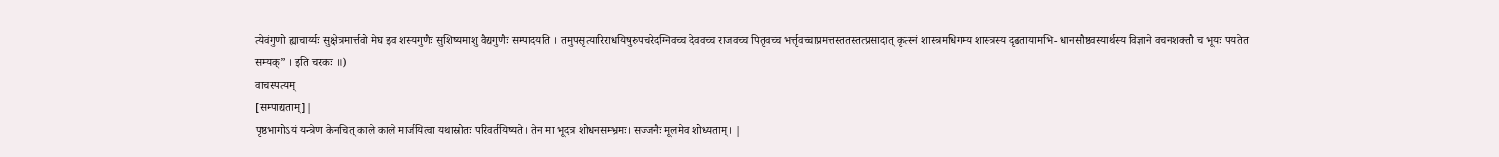त्येवंगुणो ह्याचार्य्यः सुक्षेत्रमार्त्तवो मेघ इव शस्यगुणैः सुशिष्यमाशु वैद्यगुणैः सम्पादयति । तमुपसृत्यारिराधयिषुरुपचरेदग्निवच्च देववच्च राजवच्च पितृवच्च भर्त्तृवच्चाप्रमत्तस्ततस्तत्प्रसादात् कृत्स्नं शास्त्रमधिगम्य शास्त्रस्य दृढतायामभि- धानसौष्ठवस्यार्थस्य विज्ञाने वचनशक्तौ च भूयः पयतेत सम्यक्” । इति चरकः ॥)
वाचस्पत्यम्
[सम्पाद्यताम्]|
पृष्ठभागोऽयं यन्त्रेण केनचित् काले काले मार्जयित्वा यथास्रोतः परिवर्तयिष्यते। तेन मा भूदत्र शोधनसम्भ्रमः। सज्जनैः मूलमेव शोध्यताम्। |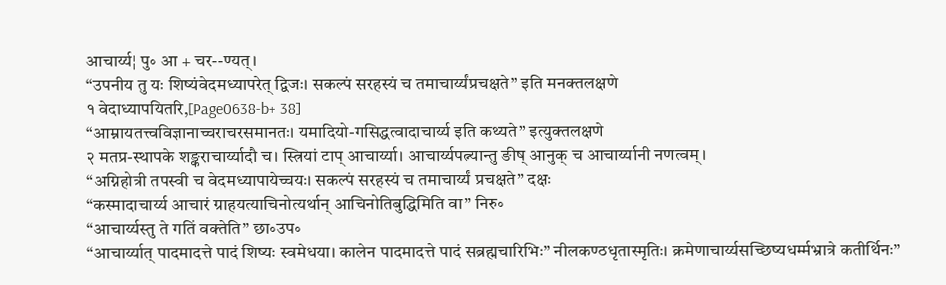आचार्य्य¦ पु॰ आ + चर--ण्यत्।
“उपनीय तु यः शिष्यंवेदमध्यापरेत् द्विजः। सकल्पं सरहस्यं च तमाचार्य्यंप्रचक्षते” इति मनक्तलक्षणे
१ वेदाध्यापयितरि,[Page0638-b+ 38]
“आम्नायतत्त्वविज्ञानाच्चराचरसमानतः। यमादियो-गसिद्धत्वादाचार्य्य इति कथ्यते” इत्युक्तलक्षणे
२ मतप्र-स्थापके शङ्कराचार्य्यादौ च। स्त्रियां टाप् आचार्य्या। आचार्य्यपत्न्यान्तु ङीष् आनुक् च आचार्य्यानी नणत्वम्।
“अग्निहोत्री तपस्वी च वेदमध्यापायेच्चयः। सकल्पं सरहस्यं च तमाचार्य्यं प्रचक्षते” दक्षः
“कस्मादाचार्य्य आचारं ग्राहयत्याचिनोत्यर्थान् आचिनोतिबुद्धिमिति वा” निरु॰
“आचार्य्यस्तु ते गतिं वक्तेति” छा॰उप॰
“आचार्य्यात् पादमादत्ते पादं शिष्यः स्वमेधया। कालेन पादमादत्ते पादं सब्रह्मचारिभिः” नीलकण्ठधृतास्मृतिः। क्रमेणाचार्य्यसच्छिष्यधर्म्मभ्रात्रे कतीर्थिनः”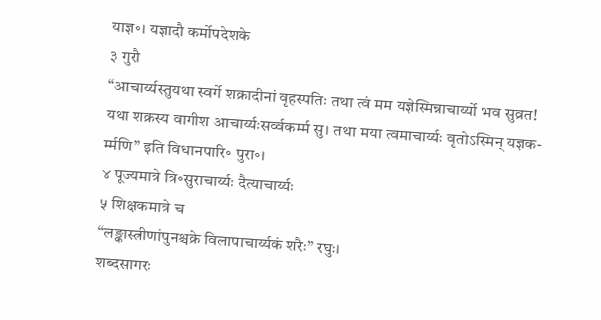याज्ञ॰। यज्ञादौ कर्मोपदेशके
३ गुरौ
“आचार्य्यस्तुयथा स्वर्गे शक्रादीनां वृहस्पतिः तथा त्वं मम यज्ञेस्मिन्नाचार्य्यो भव सुव्रत! यथा शक्रस्य वागीश आचार्य्यःसर्व्वकर्म्म सु। तथा मया त्वमाचार्य्यः वृतोऽस्मिन् यज्ञक-र्म्मणि” इति विधानपारि॰ पुरा॰।
४ पूज्यमात्रे त्रि॰सुराचार्य्यः दैत्याचार्य्यः
५ शिक्षकमात्रे च
“लङ्कास्त्रीणांपुनश्चक्रे विलापाचार्य्यकं शरैः” रघुः।
शब्दसागरः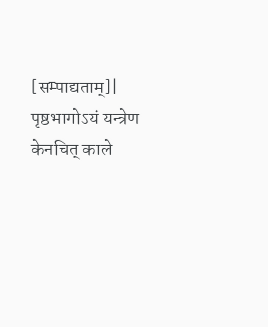[सम्पाद्यताम्]|
पृष्ठभागोऽयं यन्त्रेण केनचित् काले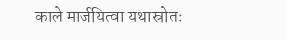काले मार्जयित्वा यथास्रोतः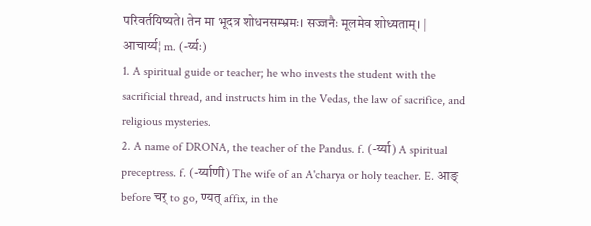परिवर्तयिष्यते। तेन मा भूदत्र शोधनसम्भ्रमः। सज्जनैः मूलमेव शोध्यताम्। |
आचार्य्य¦ m. (-र्य्यः)
1. A spiritual guide or teacher; he who invests the student with the sacrificial thread, and instructs him in the Vedas, the law of sacrifice, and religious mysteries.
2. A name of DRONA, the teacher of the Pandus. f. (-र्य्या) A spiritual preceptress. f. (-र्य्याणी) The wife of an A'charya or holy teacher. E. आङ् before चर् to go, ण्यत् affix, in the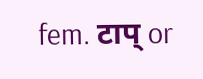fem. टाप् or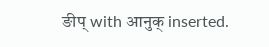ङीप् with आनुक् inserted.